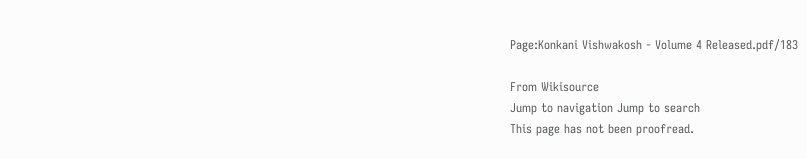Page:Konkani Vishwakosh - Volume 4 Released.pdf/183

From Wikisource
Jump to navigation Jump to search
This page has not been proofread.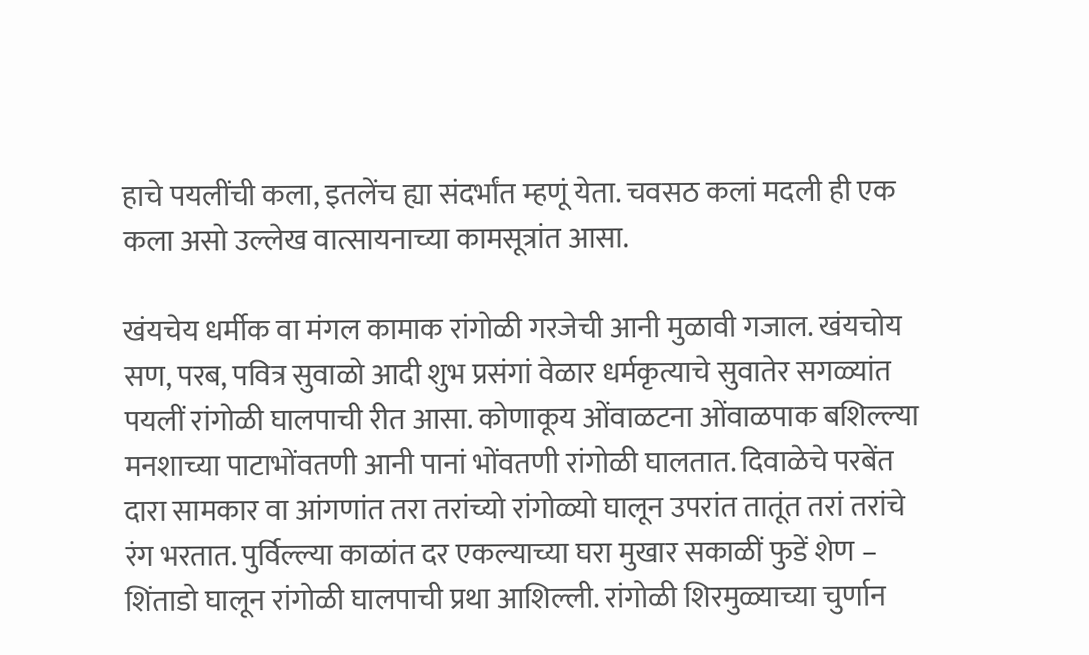हाचे पयलींची कला, इतलेंच ह्या संदर्भांत म्हणूं येता. चवसठ कलां मदली ही एक कला असो उल्लेख वात्सायनाच्या कामसूत्रांत आसा.

खंयचेय धर्मीक वा मंगल कामाक रांगोळी गरजेची आनी मुळावी गजाल. खंयचोय सण, परब, पवित्र सुवाळो आदी शुभ प्रसंगां वेळार धर्मकृत्याचे सुवातेर सगळ्यांत पयलीं रांगोळी घालपाची रीत आसा. कोणाकूय ओंवाळटना ओंवाळपाक बशिल्ल्या मनशाच्या पाटाभोंवतणी आनी पानां भोंवतणी रांगोळी घालतात. दिवाळेचे परबेंत दारा सामकार वा आंगणांत तरा तरांच्यो रांगोळ्यो घालून उपरांत तातूंत तरां तरांचे रंग भरतात. पुर्विल्ल्या काळांत दर एकल्याच्या घरा मुखार सकाळीं फुडें शेण – शिंताडो घालून रांगोळी घालपाची प्रथा आशिल्ली. रांगोळी शिरमुळ्याच्या चुर्णान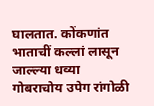घालतात. कोंकणांत भाताचीं कल्लां लासून जाल्ल्या धव्या गोबराचोय उपेग रांगोळी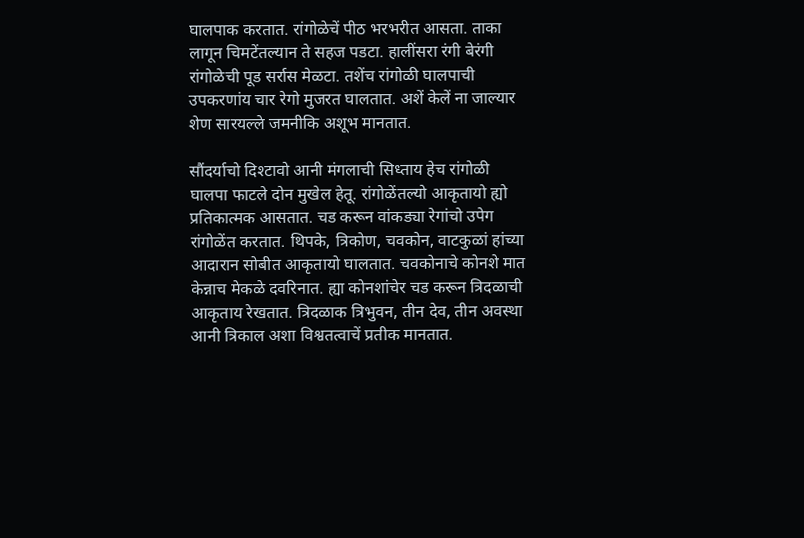घालपाक करतात. रांगोळेचें पीठ भरभरीत आसता. ताका लागून चिमटेंतल्यान ते सहज पडटा. हालींसरा रंगी बेरंगी रांगोळेची पूड सर्रास मेळटा. तशेंच रांगोळी घालपाची उपकरणांय चार रेगो मुजरत घालतात. अशें केलें ना जाल्यार शेण सारयल्ले जमनीकि अशूभ मानतात.

सौंदर्याचो दिश्टावो आनी मंगलाची सिध्ताय हेच रांगोळी घालपा फाटले दोन मुखेल हेतू. रांगोळेंतल्यो आकृतायो ह्यो प्रतिकात्मक आसतात. चड करून वांकड्या रेगांचो उपेग रांगोळेंत करतात. थिपके, त्रिकोण, चवकोन, वाटकुळां हांच्या आदारान सोबीत आकृतायो घालतात. चवकोनाचे कोनशे मात केन्नाच मेकळे दवरिनात. ह्या कोनशांचेर चड करून त्रिदळाची आकृताय रेखतात. त्रिदळाक त्रिभुवन, तीन देव, तीन अवस्था आनी त्रिकाल अशा विश्वतत्वाचें प्रतीक मानतात.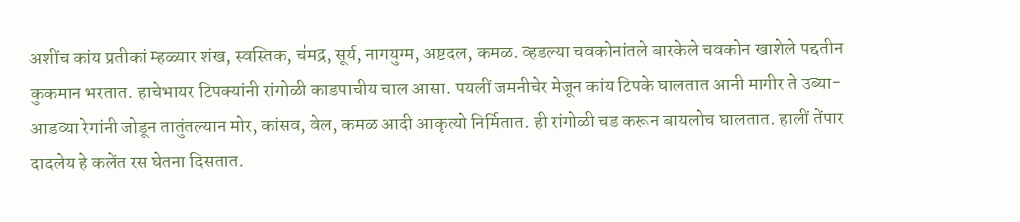अशींच कांय प्रतीकां म्हळ्यार शंख, स्वस्तिक, च॑मद्र, सूर्य, नागयुग्म, अष्टदल, कमळ. व्हडल्या चवकोनांतले बारकेले चवकोन खाशेले पद्दतीन कुकमान भरतात. हाचेभायर टिपक्यांनी रांगोळी काडपाचीय चाल आसा. पयलीं जमनीचेर मेजून कांय टिपके घालतात आनी मागीर ते उब्या- आडव्या रेगांनी जोडून तातुंतल्यान मोर, कांसव, वेल, कमळ आदी आकृत्यो निर्मितात. ही रांगोळी चड करून बायलोच घालतात. हालीं तेंपार दादलेय हे कलेंत रस घेतना दिसतात.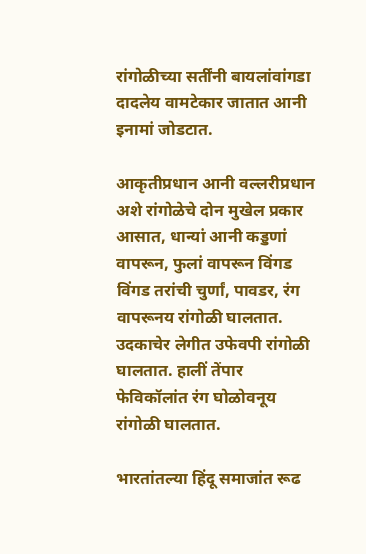रांगोळीच्या सर्तींनी बायलांवांगडा दादलेय वामटेकार जातात आनी इनामां जोडटात.

आकृतीप्रधान आनी वल्लरीप्रधान अशे रांगोळेचे दोन मुखेल प्रकार आसात, धान्यां आनी कड्डणां वापरून, फुलां वापरून विंगड विंगड तरांची चुर्णां, पावडर, रंग वापरूनय रांगोळी घालतात. उदकाचेर लेगीत उफेवपी रांगोळी घालतात. हालीं तेंपार फेविकॉलांत रंग घोळोवनूय रांगोळी घालतात.

भारतांतल्या हिंदू समाजांत रूढ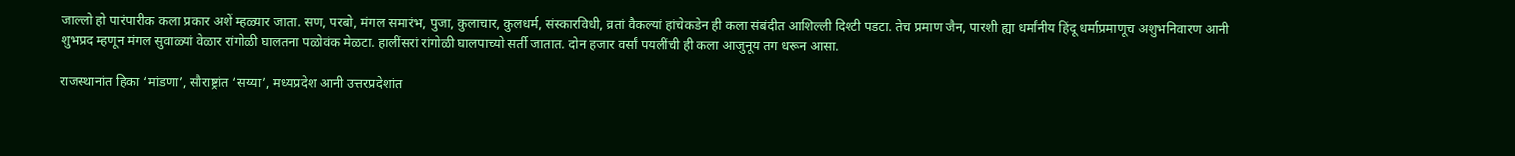जाल्लो हो पारंपारीक कला प्रकार अशें म्हळ्यार जाता. सण, परबो, मंगल समारंभ, पुजा, कुलाचार, कुलधर्म, संस्कारविधी, व्रतां वैकल्यां हांचेकडेन ही कला संबंदीत आशिल्ली दिश्टी पडटा. तेच प्रमाण जैन, पारशी ह्या धर्मांनीय हिंदू धर्माप्रमाणूच अशुभनिवारण आनी शुभप्रद म्हणून मंगल सुवाळ्यां वेळार रांगोळी घालतना पळोवंक मेळटा. हालींसरां रांगोळी घालपाच्यो सर्ती जातात. दोन हजार वर्सां पयलींची ही कला आजुनूय तग धरून आसा.

राजस्थानांत हिका ‘मांडणा’, सौराष्ट्रांत ‘सय्या’, मध्यप्रदेश आनी उत्तरप्रदेशांत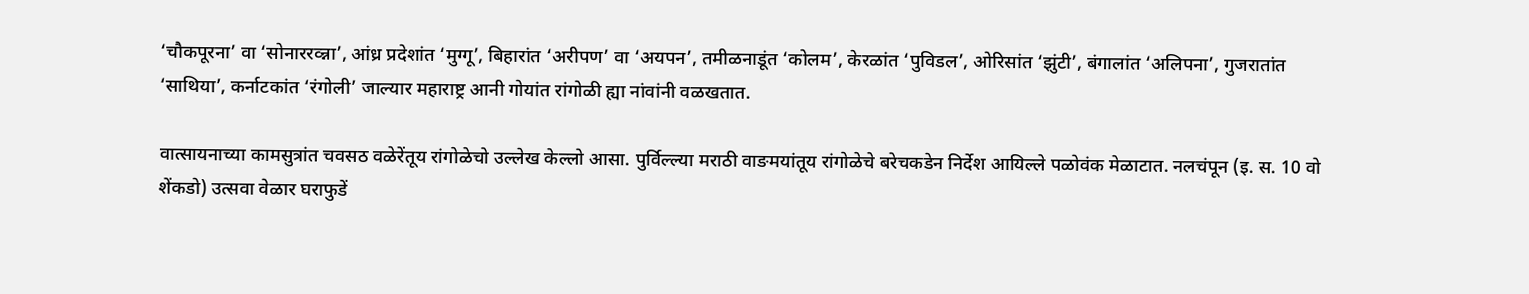‘चौकपूरना’ वा ‘सोनाररव्न्ना’, आंध्र प्रदेशांत ‘मुग्गू’, बिहारांत ‘अरीपण’ वा ‘अयपन’, तमीळनाडूंत ‘कोलम’, केरळांत ‘पुविडल’, ओरिसांत ‘झुंटी’, बंगालांत ‘अलिपना’, गुजरातांत ‘साथिया’, कर्नाटकांत ‘रंगोली’ जाल्यार महाराष्ट्र आनी गोयांत रांगोळी ह्या नांवांनी वळखतात.

वात्सायनाच्या कामसुत्रांत चवसठ वळेरेंतूय रांगोळेचो उल्लेख केल्लो आसा. पुर्विल्ल्या मराठी वाङमयांतूय रांगोळेचे बरेचकडेन निर्देश आयिल्ले पळोवंक मेळाटात. नलचंपून (इ. स. 10 वो शेंकडो) उत्सवा वेळार घराफुडें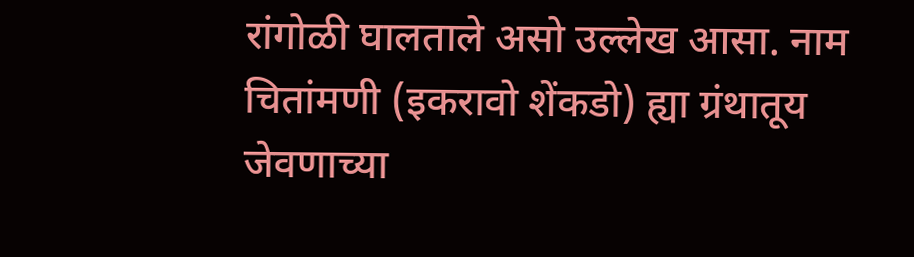रांगोळी घालताले असो उल्लेख आसा. नाम चितांमणी (इकरावो शेंकडो) ह्या ग्रंथातूय जेवणाच्या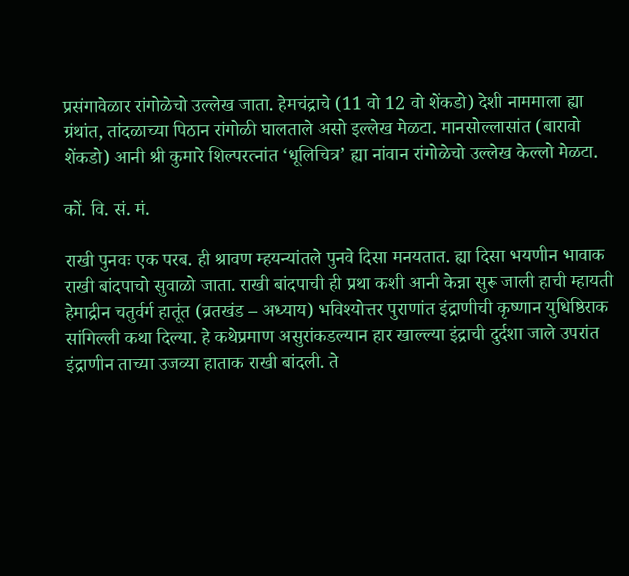प्रसंगावेळार रांगोळेचो उल्लेख जाता. हेमचंद्राचे (11 वो 12 वो शेंकडो) देशी नाममाला ह्या ग्रंथांत, तांदळाच्या पिठान रांगोळी घालताले असो इल्लेख मेळटा. मानसोल्लासांत (बारावो शेंकडो) आनी श्री कुमारे शिल्परत्नांत ‘धूलिचित्र’ ह्या नांवान रांगोळेचो उल्लेख केल्लो मेळटा.

कों. वि. सं. मं.

राखी पुनवः एक परब. ही श्रावण म्हयन्यांतले पुनवे दिसा मनयतात. ह्या दिसा भयणीन भावाक राखी बांदपाचो सुवाळो जाता. राखी बांदपाची ही प्रथा कशी आनी केन्ना सुरू जाली हाची म्हायती हेमाद्रीन चतुर्वर्ग हातूंत (व्रतखंड – अध्याय) भविश्योत्तर पुराणांत इंद्राणीची कृष्णान युधिष्ठिराक सांगिल्ली कथा दिल्या. हे कथेप्रमाण असुरांकडल्यान हार खाल्ल्या इंद्राची दुर्दशा जाले उपरांत इंद्राणीन ताच्या उजव्या हाताक राखी बांदली. ते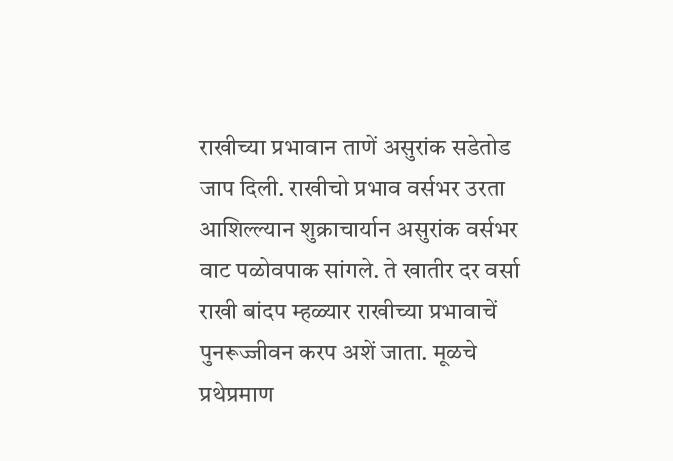राखीच्या प्रभावान ताणें असुरांक सडेतोड जाप दिली. राखीचो प्रभाव वर्सभर उरता आशिल्ल्यान शुक्राचार्यान असुरांक वर्सभर वाट पळोवपाक सांगले. ते खातीर दर वर्सा राखी बांदप म्हळ्यार राखीच्या प्रभावाचें पुनरूज्जीवन करप अशें जाता. मूळचे प्रथेप्रमाण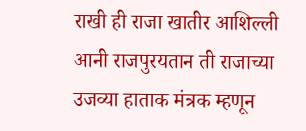राखी ही राजा खातीर आशिल्ली आनी राजपुरयतान ती राजाच्या उजव्या हाताक मंत्रक म्हणून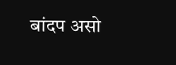बांदप असो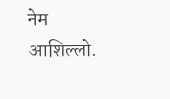नेम आशिल्लो.